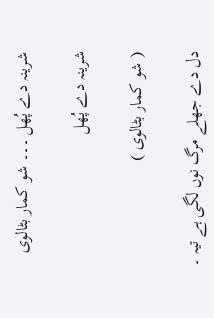شرینہ دے پُھل ۔۔۔ شو کمار بٹالوی

شرینہ دے پُھل

( شو کمار بٹالوی )

دل دے جھلے مرگ نوں لگی ہے تیہ ۔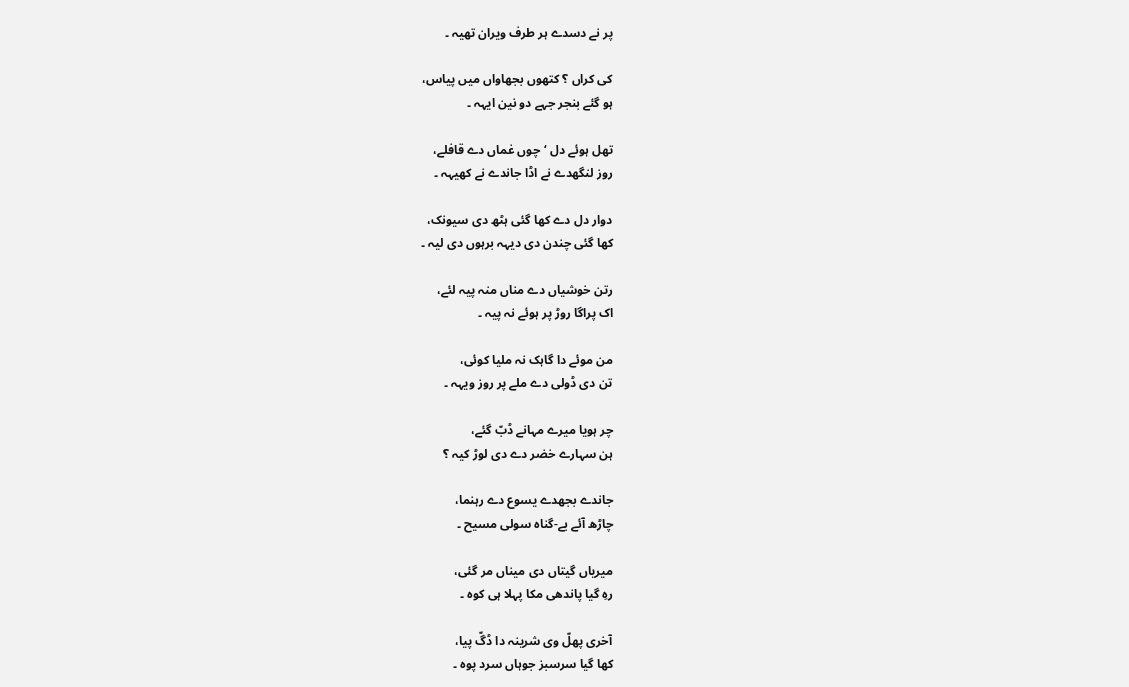پر نے دسدے ہر طرف ویران تھیہ ۔

کی کراں ؟ کتھوں بجھاواں میں پیاس،
ہو گئے بنجر جہے دو نین ایہہ ۔

تھل ہوئے دل ‘چوں غماں دے قافلے،
روز لنگھدے نے اڈا جاندے نے کھیہہ ۔

دوار دل دے کھا گئی ہٹھ دی سیونک،
کھا گئی چندن دی دیہہ برہوں دی لیہ ۔

رتن خوشیاں دے مناں منہ پیہ لئے،
اک پراگا روڑ پر ہوئے نہ پیہ ۔

من موئے دا گاہک نہ ملیا کوئی،
تن دی ڈولی دے ملے پر روز ویہہ ۔

چر ہویا میرے مہانے ڈبّ گئے،
ہن سہارے خضر دے دی لوڑ کیہ ؟

جاندے بجھدے یسوع دے رہنما،
چاڑھ آئے بے-گناہ سولی مسیح ۔

میریاں گیتاں دی میناں مر گئی،
رہِ گیا پاندھی مکا پہلا ہی کوہ ۔

آخری پھلّ وی شرینہ دا ڈگّ پیا،
کھا گیا سرسبز جوہاں سرد پوہ ۔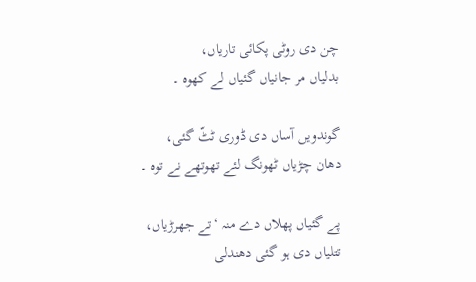چن دی روٹی پکائی تاریاں،
بدلیاں مر جانیاں گئیاں لے کھوہ ۔

گوندویں آساں دی ڈوری ٹٹّ گئی،
دھان چڑیاں ٹھونگ لئے تھوتھے نے توہ ۔

پے گئیاں پھلاں دے منہ ‘تے جھرڑیاں،
تتلیاں دی ہو گئی دھندلی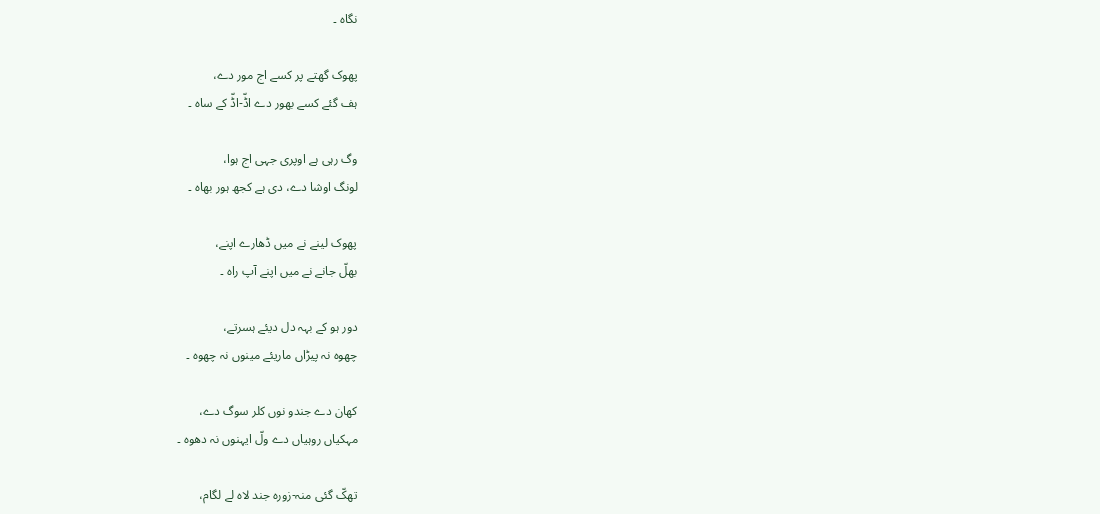نگاہ ۔

پھوک گھتے پر کسے اج مور دے،
ہف گئے کسے بھور دے اڈّ-اڈّ کے ساہ ۔

وگ رہی ہے اوپری جہی اج ہوا،
لونگ اوشا دے، دی ہے کجھ ہور بھاہ ۔

پھوک لینے نے میں ڈھارے اپنے،
بھلّ جانے نے میں اپنے آپ راہ ۔

دور ہو کے بہہ دل دیئے ہسرتے،
چھوہ نہ پیڑاں ماریئے مینوں نہ چھوہ ۔

کھان دے جندو نوں کلر سوگ دے،
مہکیاں روہیاں دے ولّ ایہنوں نہ دھوہ ۔

تھکّ گئی منہ-زورہ جند لاہ لے لگام،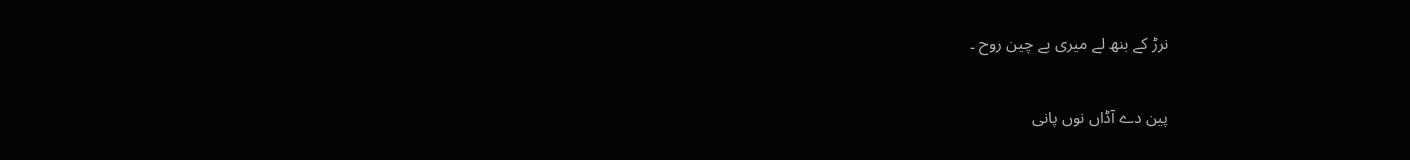نرڑ کے بنھ لے میری بے چین روح ۔

پین دے آڈاں نوں پانی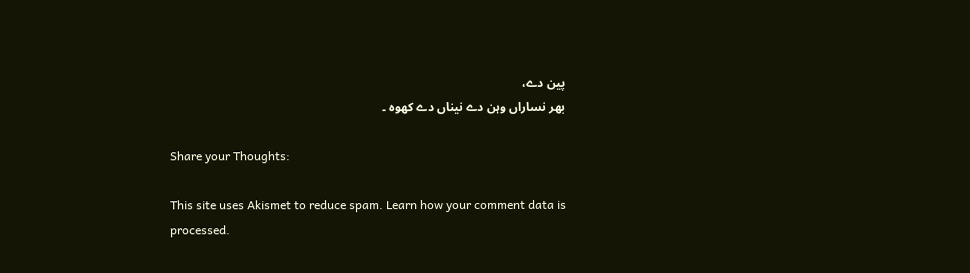پین دے،
بھر نساراں وہن دے نیناں دے کھوہ ۔

Share your Thoughts:

This site uses Akismet to reduce spam. Learn how your comment data is processed.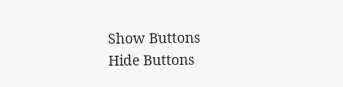Show Buttons
Hide Buttons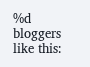%d bloggers like this: